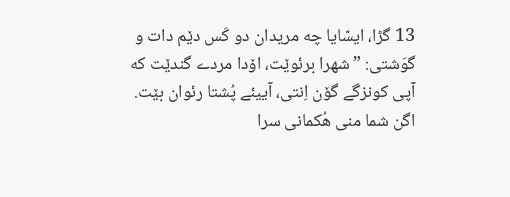13 گڑا، ایسّایا چه مریدان دو کَس دێم دات و گوَشتی: ”شهرا برئوێت، اۆدا مردے گندێت که آپی کونزگے گۆن اِنتی، آییئے پُشتا رئوان بێت.
اگن شما منی هُکمانی سرا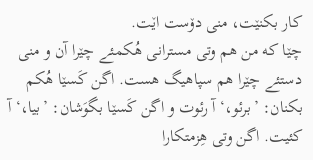کار بکنێت، منی دۆست اێت.
چێا که من هم وتی مسترانی هُکمئے چێرا آن و منی دستئے چێرا هم سپاهیگ هست. اگن کَسێا هُکم بکنان: ’برئو،‘ آ رئوت و اگن کَسێا بگوَشان: ’بیا،‘ آ کئیت. اگن وتی هِزمتکارا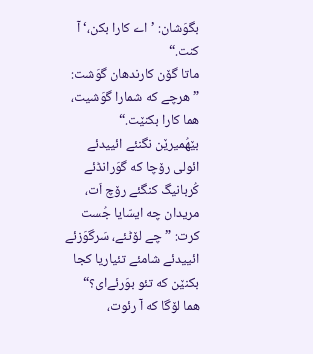بگوَشان: ’اے کارا بکن،‘ آ کنت.“
ماتا گۆن کارندهان گوَشت: ”هرچے که شمارا گوَشیت، هما کارا بکنێت.“
بێهُمیرێن نگنئے ائییدئے ائولی رۆچا که گوَرانڈئے کُربانیگ کنگئے رۆچ اَت، مریدان چه ایسّایا جُست کرت: ”چے لۆٹئے، سَرگوَزئے ائییدئے شامئے تئیاریا کجا بکنێن که تئو بوَرئےای؟“
هما لۆگا که آ رئوت،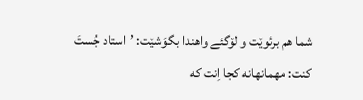شما هم برئوێت و لۆگئے واهندا بگوَشێت: ’استاد جُستَ کنت: مهمانهانه کجا اِنت که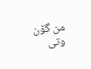من گۆن وتی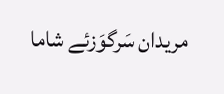مریدان سَرگوَزئے شاما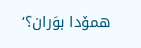همۆدا بوَران؟‘